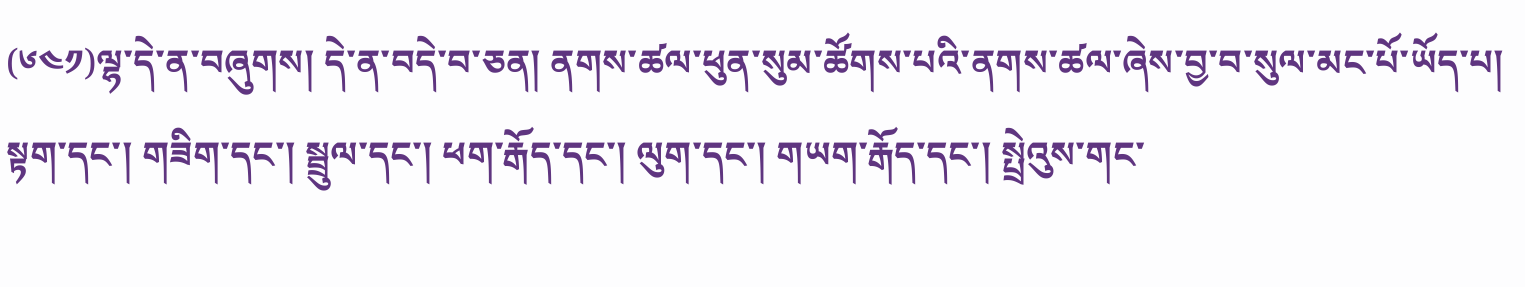(༦༤༡)ལྷ་དེ་ན་བཞུགས། དེ་ན་བདེ་བ་ཅན། ནགས་ཚལ་ཕུན་སུམ་ཚོགས་པའི་ནགས་ཚལ་ཞེས་བྱ་བ་སུལ་མང་པོ་ཡོད་པ། སྟག་དང་། གཟིག་དང་། སྦྲུལ་དང་། ཕག་རྒོད་དང་། ལུག་དང་། གཡག་རྒོད་དང་། སྤྲེའུས་གང་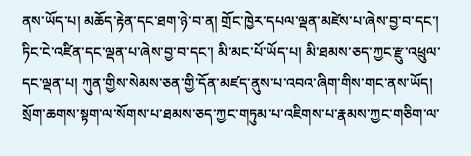ནས་ཡོད་པ། མཆོད་རྟེན་དང་ཐག་ཉེ་བ་ན། གྲོང་ཁྱེར་དཔལ་ལྡན་མཛེས་པ་ཞེས་བྱ་བ་དང་། ཏིང་ངེ་འཛིན་དང་ལྡན་པ་ཞེས་བྱ་བ་དང་། མི་མང་པོ་ཡོད་པ། མི་ཐམས་ཅད་ཀྱང་རྫུ་འཕྲུལ་དང་ལྡན་པ། ཀུན་གྱིས་སེམས་ཅན་གྱི་དོན་མཛད་ནུས་པ་འབའ་ཞིག་གིས་གང་ནས་ཡོད། སྲོག་ཆགས་སྟག་ལ་སོགས་པ་ཐམས་ཅད་ཀྱང་གཏུམ་པ་འཇིགས་པ་རྣམས་ཀྱང་གཅིག་ལ་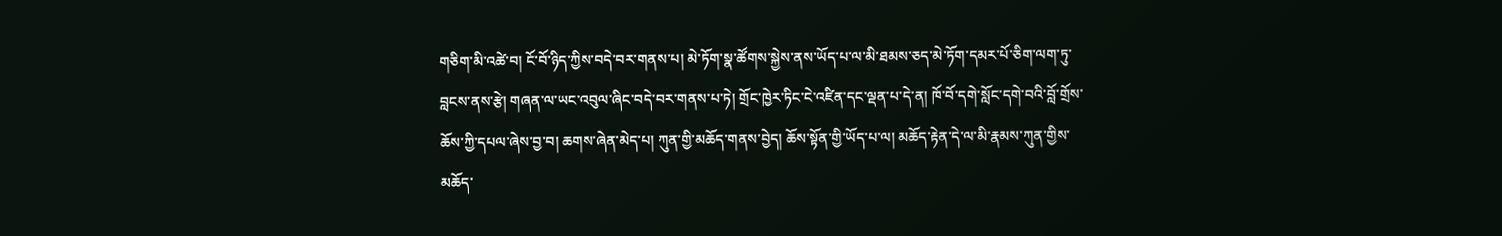གཅིག་མི་འཚེ་བ། ངོ་བོ་ཉིད་ཀྱིས་བདེ་བར་གནས་པ། མེ་ཏོག་སྣ་ཚོགས་སྐྱེས་ནས་ཡོད་པ་ལ་མི་ཐམས་ཅད་མེ་ཏོག་དམར་པོ་ཅིག་ལག་ཏུ་བླངས་ནས་རྩེ། གཞན་ལ་ཡང་འབུལ་ཞིང་བདེ་བར་གནས་པ་ཏེ། གྲོང་ཁྱེར་ཏིང་ངེ་འཛིན་དང་ལྡན་པ་དེ་ན། ཁོ་བོ་དགེ་སློང་དགེ་བའི་བློ་གྲོས་ཆོས་ཀྱི་དཔལ་ཞེས་བྱ་བ། ཆགས་ཞེན་མེད་པ། ཀུན་གྱི་མཆོད་གནས་བྱེད། ཆོས་སྟོན་གྱི་ཡོད་པ་ལ། མཆོད་རྟེན་དེ་ལ་མི་རྣམས་ཀུན་གྱིས་མཆོད་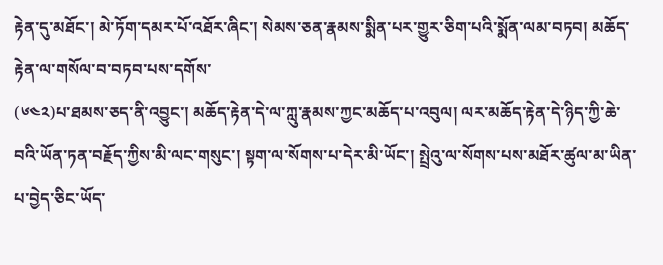རྟེན་དུ་མཐོང་། མེ་ཏོག་དམར་པོ་འཐོར་ཞིང་། སེམས་ཅན་རྣམས་སྨིན་པར་གྱུར་ཅིག་པའི་སྨོན་ལམ་བཏབ། མཆོད་རྟེན་ལ་གསོལ་བ་བཏབ་པས་དགོས་
(༦༤༢)པ་ཐམས་ཅད་ནི་འབྱུང་། མཆོད་རྟེན་དེ་ལ་ཀླུ་རྣམས་ཀྱང་མཆོད་པ་འབུལ། ལར་མཆོད་རྟེན་དེ་ཉིད་ཀྱི་ཆེ་བའི་ཡོན་ཏན་བརྗོད་ཀྱིས་མི་ལང་གསུང་། སྟག་ལ་སོགས་པ་དེར་མི་ཡོང་། སྤྲེའུ་ལ་སོགས་པས་མཐོར་ཚུལ་མ་ཡིན་པ་བྱེད་ཅིང་ཡོད་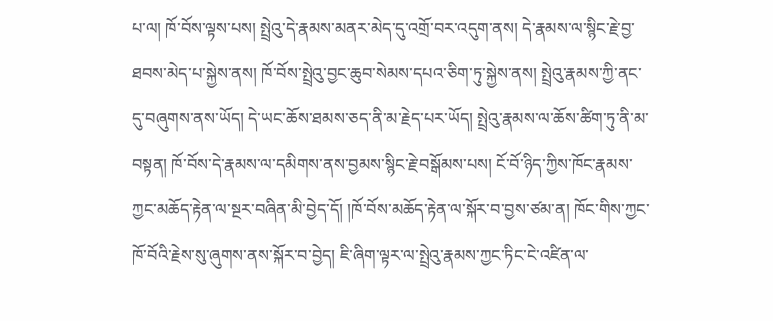པ་ལ། ཁོ་བོས་ལྟས་པས། སྤྲེའུ་དེ་རྣམས་མནར་མེད་དུ་འགྲོ་བར་འདུག་ནས། དེ་རྣམས་ལ་སྙིང་རྗེ་བྱ་ཐབས་མེད་པ་སྐྱེས་ནས། ཁོ་བོས་སྤྲེའུ་བྱང་ཆུབ་སེམས་དཔའ་ཅིག་ཏུ་སྐྱེས་ནས། སྤྲེའུ་རྣམས་ཀྱི་ནང་དུ་བཞུགས་ནས་ཡོད། དེ་ཡང་ཆོས་ཐམས་ཅད་ནི་མ་རྗེད་པར་ཡོད། སྤྲེའུ་རྣམས་ལ་ཆོས་ཚིག་ཏུ་ནི་མ་བསྟན། ཁོ་བོས་དེ་རྣམས་ལ་དམིགས་ནས་བྱམས་སྙིང་རྗེ་བསྒོམས་པས། ངོ་བོ་ཉིད་ཀྱིས་ཁོང་རྣམས་ཀྱང་མཆོད་རྟེན་ལ་སྔར་བཞིན་མི་བྱེད་དོ། །ཁོ་བོས་མཆོད་རྟེན་ལ་སྐོར་བ་བྱས་ཙམ་ན། ཁོང་གིས་ཀྱང་ཁོ་བོའི་རྗེས་སུ་ཞུགས་ནས་སྐོར་བ་བྱེད། ཇི་ཞིག་ལྟར་ལ་སྤྲེའུ་རྣམས་ཀྱང་ཏིང་ངེ་འཛིན་ལ་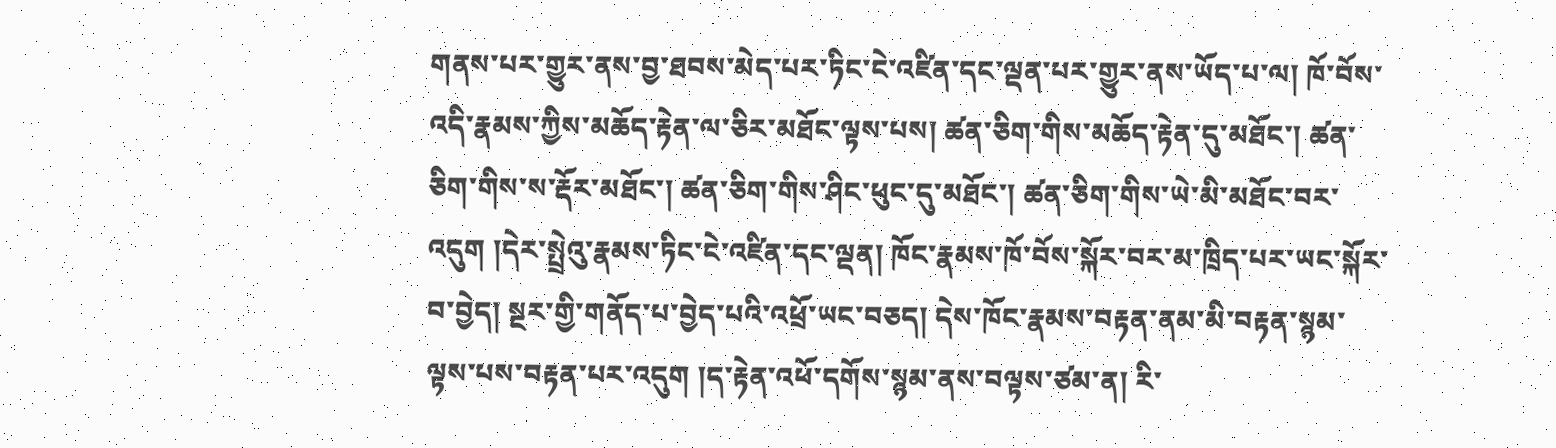གནས་པར་གྱུར་ནས་བྱ་ཐབས་མེད་པར་ཏིང་ངེ་འཛིན་དང་ལྡན་པར་གྱུར་ནས་ཡོད་པ་ལ། ཁོ་བོས་འདི་རྣམས་ཀྱིས་མཆོད་རྟེན་ལ་ཅིར་མཐོང་ལྟས་པས། ཚན་ཅིག་གིས་མཆོད་རྟེན་དུ་མཐོང་། ཚན་ཅིག་གིས་ས་རྡོར་མཐོང་། ཚན་ཅིག་གིས་ཤིང་ཕུང་དུ་མཐོང་། ཚན་ཅིག་གིས་ཡེ་མི་མཐོང་བར་འདུག །དེར་སྤྲེའུ་རྣམས་ཏིང་ངེ་འཛིན་དང་ལྡན། ཁོང་རྣམས་ཁོ་བོས་སྐོར་བར་མ་ཁྲིད་པར་ཡང་སྐོར་བ་བྱེད། སྔར་གྱི་གནོད་པ་བྱེད་པའི་འཕྲོ་ཡང་བཅད། དེས་ཁོང་རྣམས་བརྟན་ནམ་མི་བརྟན་སྙམ་ལྟས་པས་བརྟན་པར་འདུག །ད་རྟེན་འཕོ་དགོས་སྙམ་ནས་བལྟས་ཙམ་ན། རི་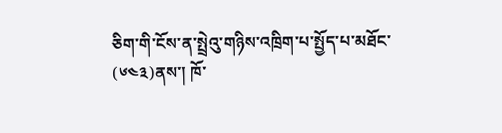ཅིག་གི་ངོས་ན་སྤྲེའུ་གཉིས་འཁྲིག་པ་སྤྱོད་པ་མཐོང་
(༦༤༣)ནས་། ཁོ་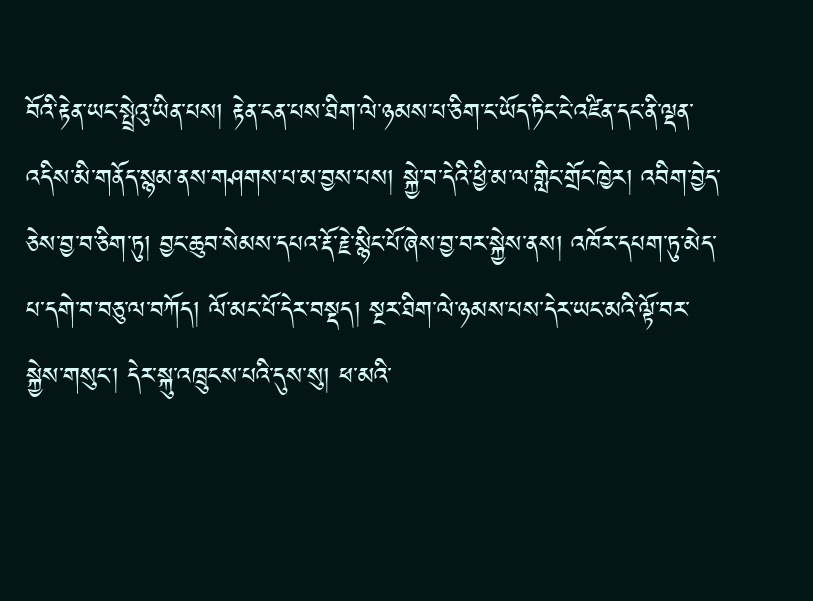བོའི་རྟེན་ཡང་སྤྲེའུ་ཡིན་པས། རྟེན་ངན་པས་ཐིག་ལེ་ཉམས་པ་ཅིག་ང་ཡོད་ཏིང་ངེ་འཛིན་དང་ནི་ལྡན་འདིས་མི་གནོད་སྙམ་ནས་གཤགས་པ་མ་བྱས་པས། སྐྱེ་བ་དེའི་ཕྱི་མ་ལ་གླིང་གྲོང་ཁྱེར། འབིག་བྱེད་ཅེས་བྱ་བ་ཅིག་ཏུ། བྱང་ཆུབ་སེམས་དཔའ་རྡོ་རྗེ་སྙིང་པོ་ཞེས་བྱ་བར་སྐྱེས་ནས། འཁོར་དཔག་ཏུ་མེད་པ་དགེ་བ་བཅུ་ལ་བཀོད། ལོ་མང་པོ་དེར་བསྡད། སྔར་ཐིག་ལེ་ཉམས་པས་དེར་ཡང་མའི་ལྟོ་བར་སྐྱེས་གསུང་། དེར་སྐུ་འཁྲུངས་པའི་དུས་སུ། ཕ་མའི་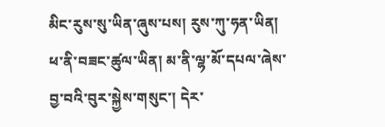མིང་རུས་སུ་ཡིན་ཞུས་པས། རུས་ཀུ་ཧན་ཡིན། ཕ་ནི་བཟང་ཚུལ་ཡིན། མ་ནི་ལྷ་མོ་དཔལ་ཞེས་བྱ་བའི་བུར་སྐྱེས་གསུང་། དེར་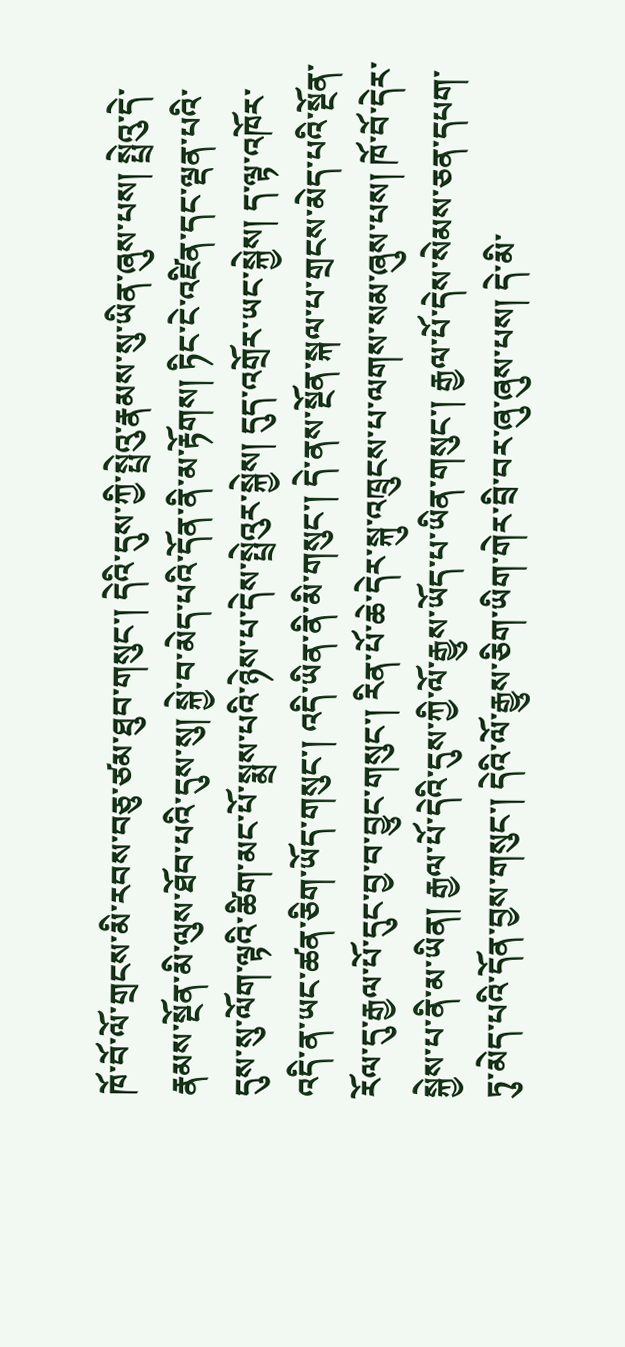ཁོ་བོ་ལོ་གྲངས་མི་རབས་བཅུ་ཙམ་ཐུབ་གསུང་། དེའི་དུས་ཀྱི་སྤྲེའུ་རྣམས་སུ་ཡིན་ཞུས་པས། སྤྲེའུ་དེ་རྣམས་སྔོན་མི་ལུས་ཐོབ་པའི་དུས་སུ། སྐྱེ་བ་མེད་པའི་དོན་ནི་མ་རྟོགས། ཏིང་ངེ་འཛིན་དང་ལྡན་པའི་དུས་སུ་ལོག་ལྟའི་ཚིག་མང་པོ་སྨྲས་པའི་ཉེས་པ་དེས་སྤྲེའུར་སྐྱེས། དུད་འགྲོར་ཡང་སྐྱེས། ད་ལྟ་འཁོར་འདི་ན་ཡང་ཚན་ཅིག་ཡོད་གསུང་། འདི་ཡིན་ནི་མི་གསུང་། དེ་ནས་སྔོན་སྐལ་པ་གྲངས་མེད་པའི་སྔོན་རོལ་དུ་རྒྱལ་པོ་དུང་བྱ་བ་བྱུང་གསུང་། རིན་པོ་ཆེ་དེར་སྐུ་འཁྲུངས་པ་ལགས་སམ་ཞུས་པས། ཁོ་བོ་དེར་སྐྱེས་པ་ནི་མ་ཡིན། རྒྱལ་པོ་དེའི་དུས་ཀྱི་ལོ་རྒྱུས་ཡོད་པ་ཡིན་གསུང་། རྒྱལ་པོ་དེས་སེམས་ཅན་དཔག་ཏུ་མེད་པའི་དོན་བྱས་གསུང་། དེའི་ལོ་རྒྱུས་ཅིག་ཡིག་གེར་བྲི་བར་ཞུ་ཞུས་པས། དེ་མི་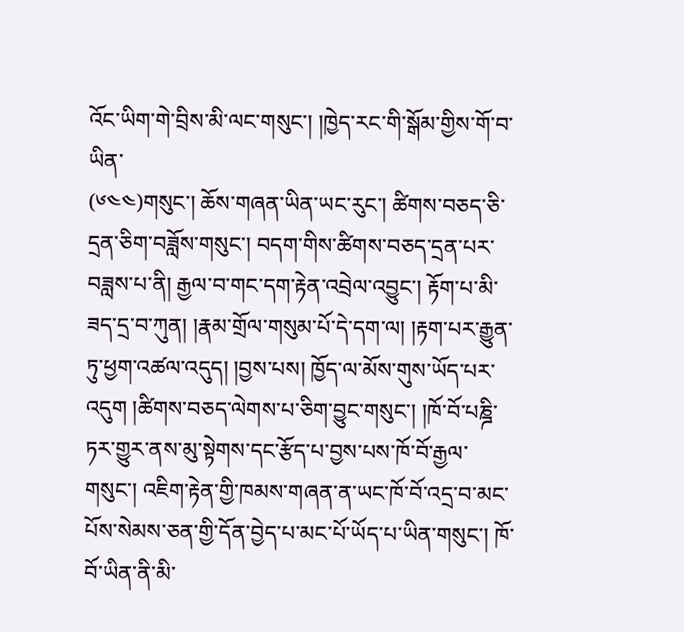འོང་ཡིག་གེ་བྲིས་མི་ལང་གསུང་། །ཁྱེད་རང་གི་སྒོམ་གྱིས་གོ་བ་ཡིན་
(༦༤༤)གསུང་། ཆོས་གཞན་ཡིན་ཡང་རུང་། ཚིགས་བཅད་ཅི་དྲན་ཅིག་བཟློས་གསུང་། བདག་གིས་ཚིགས་བཅད་དྲན་པར་བཟླས་པ་ནི། རྒྱལ་བ་གང་དག་རྟེན་འབྲེལ་འབྱུང་། རྟོག་པ་མི་ཟད་དྲ་བ་ཀུན། །རྣམ་གྲོལ་གསུམ་པོ་དེ་དག་ལ། །རྟག་པར་རྒྱུན་ཏུ་ཕྱག་འཚལ་འདུད། །བྱས་པས། ཁྱོད་ལ་མོས་གུས་ཡོད་པར་འདུག །ཚིགས་བཅད་ལེགས་པ་ཅིག་བྱུང་གསུང་། །ཁོ་བོ་པཎྜི་ཏར་གྱུར་ནས་མུ་སྟེགས་དང་རྩོད་པ་བྱས་པས་ཁོ་བོ་རྒྱལ་གསུང་། འཇིག་རྟེན་གྱི་ཁམས་གཞན་ན་ཡང་ཁོ་བོ་འདྲ་བ་མང་པོས་སེམས་ཅན་གྱི་དོན་བྱེད་པ་མང་པོ་ཡོད་པ་ཡིན་གསུང་། ཁོ་བོ་ཡིན་ནི་མི་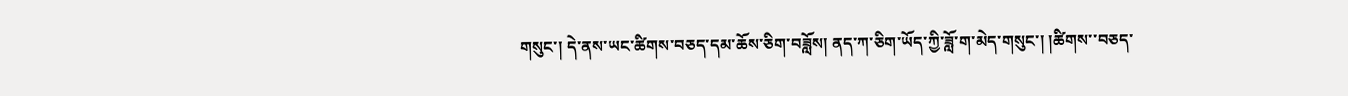གསུང་། དེ་ནས་ཡང་ཚིགས་བཅད་དམ་ཆོས་ཅིག་བཟློས། ནད་ཀ་ཅིག་ཡོད་ཀྱི་ཟློ་ག་མེད་གསུང་། །ཚིགས་་བཅད་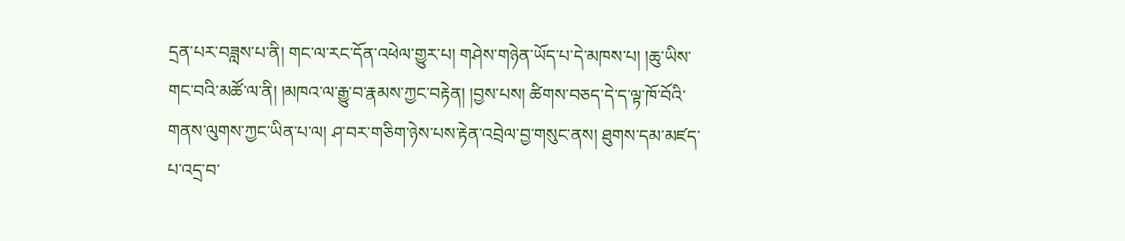དྲན་པར་བཟླས་པ་ནི། གང་ལ་རང་དོན་འཕེལ་གྱུར་པ། གཤེས་གཉེན་ཡོད་པ་དེ་མཁས་པ། །ཆུ་ཡིས་གང་བའི་མཚོ་ལ་ནི། །མཁའ་ལ་རྒྱུ་བ་རྣམས་ཀྱང་བརྟེན། །བྱས་པས། ཚིགས་བཅད་དེ་ད་ལྟ་ཁོ་བོའི་གནས་ལུགས་ཀྱང་ཡིན་པ་ལ། ཤ་བར་གཅིག་ཉེས་པས་རྟེན་འབྲེལ་བྱ་གསུང་ནས། ཐུགས་དམ་མཛད་པ་འདྲ་བ་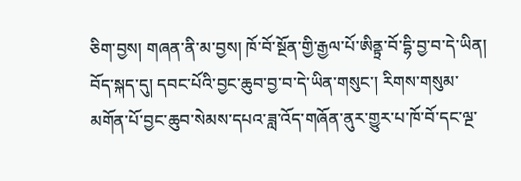ཅིག་བྱས། གཞན་ནི་མ་བྱས། ཁོ་བོ་སྔོན་གྱི་རྒྱལ་པོ་ཨིནྟྲ་བོ་དྷི་བྱ་བ་དེ་ཡིན། བོད་སྐད་དུ། དབང་པོའི་བྱང་ཆུབ་བྱ་བ་དེ་ཡིན་གསུང་། རིགས་གསུམ་མགོན་པོ་བྱང་ཆུབ་སེམས་དཔའ་ཟླ་འོད་གཞོན་ནུར་གྱུར་པ་ཁོ་བོ་དང་ལྔ་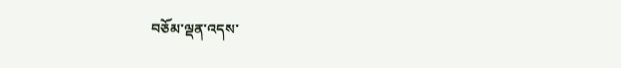བཅོམ་ལྡན་འདས་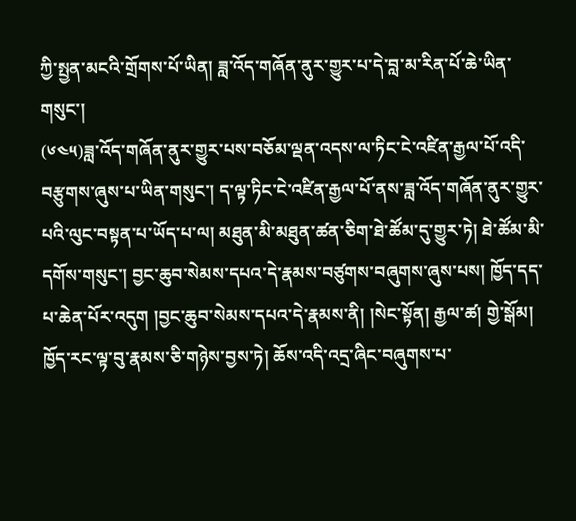ཀྱི་སྤྱན་མངའི་གྲོགས་པོ་ཡིན། ཟླ་འོད་གཞོན་ནུར་གྱུར་པ་དེ་བླ་མ་རིན་པོ་ཆེ་ཡིན་གསུང་།
(༦༤༥)ཟླ་འོད་གཞོན་ནུར་གྱུར་པས་བཅོམ་ལྡན་འདས་ལ་ཏིང་ངེ་འཛིན་རྒྱལ་པོ་འདི་བརྩུགས་ཞུས་པ་ཡིན་གསུང་། ད་ལྟ་ཏིང་ངེ་འཛིན་རྒྱལ་པོ་ནས་ཟླ་འོད་གཞོན་ནུར་གྱུར་པའི་ལུང་བསྟན་པ་ཡོད་པ་ལ། མཐུན་མི་མཐུན་ཚན་ཅིག་ཐེ་ཚོམ་དུ་གྱུར་ཏེ། ཐེ་ཚོམ་མི་དགོས་གསུང་། བྱང་ཆུབ་སེམས་དཔའ་དེ་རྣམས་བཙུགས་བཞུགས་ཞུས་པས། ཁྱོད་དད་པ་ཆེན་པོར་འདུག །བྱང་ཆུབ་སེམས་དཔའ་དེ་རྣམས་ནི། །སེང་སྟོན། རྒྱལ་ཚ། གྱེ་སྒོམ། ཁྱོད་རང་ལྟ་བུ་རྣམས་ཅི་གཉེས་བྱས་ཏེ། ཆོས་འདི་འདྲ་ཞིང་བཞུགས་པ་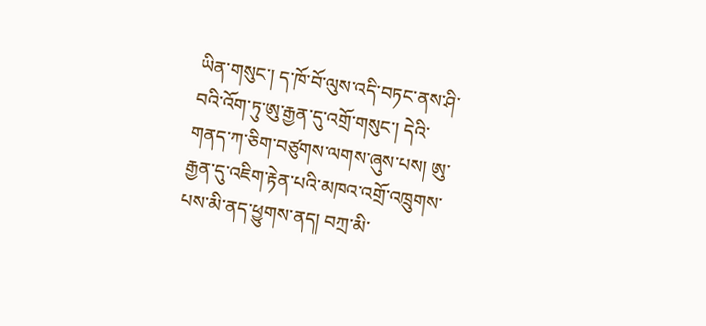ཡིན་གསུང་། ད་ཁོ་བོ་ལུས་འདི་བཏང་ནས་ཤི་བའི་འོག་ཏུ་ཨུ་རྒྱན་དུ་འགྲོ་གསུང་། དེའི་གནད་ཀ་ཅིག་བཙུགས་ལགས་ཞུས་པས། ཨུ་རྒྱན་དུ་འཇིག་རྟེན་པའི་མཁའ་འགྲོ་འཁྲུགས་པས་མི་ནད་ཕྱུགས་ནད། བཀྲ་མི་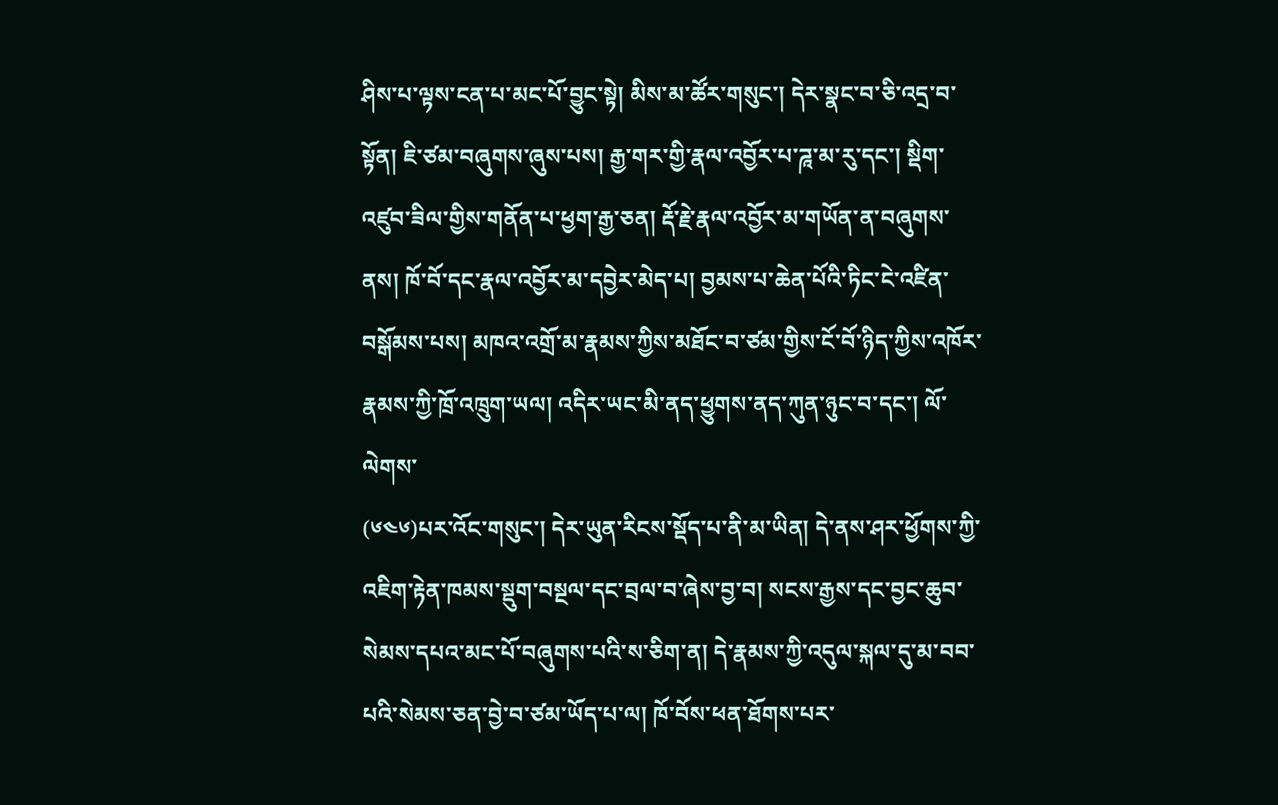ཤིས་པ་ལྟས་ངན་པ་མང་པོ་བྱུང་སྟེ། མིས་མ་ཚོར་གསུང་། དེར་སྣང་བ་ཅི་འདྲ་བ་སྟོན། ཇི་ཙམ་བཞུགས་ཞུས་པས། རྒྱ་གར་གྱི་རྣལ་འབྱོར་པ་ཌཱ་མ་རུ་དང་། སྡིག་འཛུབ་ཟིལ་གྱིས་གནོན་པ་ཕྱག་རྒྱ་ཅན། རྡོ་རྗེ་རྣལ་འབྱོར་མ་གཡོན་ན་བཞུགས་ནས། ཁོ་བོ་དང་རྣལ་འབྱོར་མ་དབྱེར་མེད་པ། བྱམས་པ་ཆེན་པོའི་ཏིང་ངེ་འཛིན་བསྒོམས་པས། མཁའ་འགྲོ་མ་རྣམས་ཀྱིས་མཐོང་བ་ཙམ་གྱིས་ངོ་བོ་ཉིད་ཀྱིས་འཁོར་རྣམས་ཀྱི་ཁྲོ་འཁྲུག་ཡལ། འདིར་ཡང་མི་ནད་ཕྱུགས་ནད་ཀུན་ཉུང་བ་དང་། ལོ་ལེགས་
(༦༤༦)པར་འོང་གསུང་། དེར་ཡུན་རིངས་སྡོད་པ་ནི་མ་ཡིན། དེ་ནས་ཤར་ཕྱོགས་ཀྱི་འཇིག་རྟེན་ཁམས་སྡུག་བསྔལ་དང་བྲལ་བ་ཞེས་བྱ་བ། སངས་རྒྱས་དང་བྱང་ཆུབ་སེམས་དཔའ་མང་པོ་བཞུགས་པའི་ས་ཅིག་ན། དེ་རྣམས་ཀྱི་འདུལ་སྐལ་དུ་མ་བབ་པའི་སེམས་ཅན་བྱེ་བ་ཙམ་ཡོད་པ་ལ། ཁོ་བོས་ཕན་ཐོགས་པར་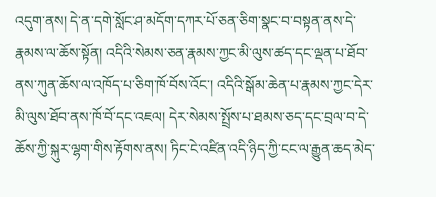འདུག་ནས། དེ་ན་དགེ་སློང་ཤ་མདོག་དཀར་པོ་ཅན་ཅིག་སྣང་བ་བསྟན་ནས་དེ་རྣམས་ལ་ཆོས་སྟོན། འདིའི་སེམས་ཅན་རྣམས་ཀྱང་མི་ལུས་ཚད་དང་ལྡན་པ་ཐོབ་ནས་ཀུན་ཆོས་ལ་འཁོད་པ་ཅིག་ཁོ་བོས་འོང་། འདིའི་སྒོམ་ཆེན་པ་རྣམས་ཀྱང་དེར་མི་ལུས་ཐོབ་ནས་ཁོ་བོ་དང་འཇལ། དེར་སེམས་སྤྲོས་པ་ཐམས་ཅད་དང་བྲལ་བ་དེ་ཆོས་ཀྱི་སྐུར་ལྷག་གིས་རྟོགས་ནས། ཏིང་ངེ་འཛིན་འདི་ཉིད་ཀྱི་ངང་ལ་རྒྱུན་ཆད་མེད་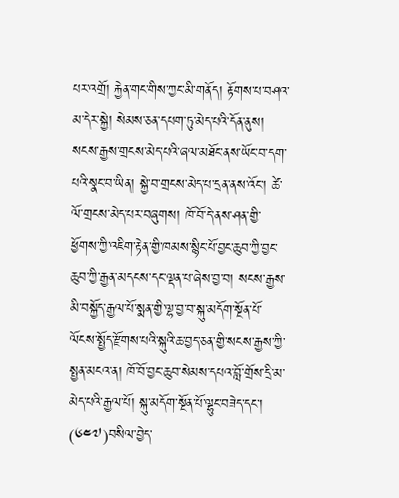པར་འགྲོ། རྐྱེན་གང་གིས་ཀྱང་མི་གནོད། རྟོགས་པ་བཤའ་མ་དེར་སྐྱེ། སེམས་ཅན་དཔག་ཏུ་མེད་པའི་དོན་ནུས། སངས་རྒྱས་གྲངས་མེད་པའི་ཞལ་མཐོང་ནས་ཡོང་བ་དག་པའི་སྣང་བ་ཡིན། སྐྱེ་བ་གྲངས་མེད་པ་དྲན་ནས་འོང་། ཚེ་ལོ་གྲངས་མེད་པར་བཞུགས། ཁོ་བོ་དེ་ནས་ཤན་གྱི་ཕྱོགས་ཀྱི་འཇིག་རྟེན་གྱི་ཁམས་སྙིང་པོ་བྱང་ཆུབ་ཀྱི་བྱང་ཆུབ་ཀྱི་རྒྱན་མདངས་དང་ལྡན་པ་ཞེས་བྱ་བ། སངས་རྒྱས་མི་བསྐྱོད་རྒྱལ་པོ་སྨན་གྱི་ལྷ་བྱ་བ་སྐུ་མདོག་སྔོན་པོ་ལོངས་སྤྱོད་རྫོགས་པའི་སྐུའི་ཆ་བྱད་ཅན་གྱི་སངས་རྒྱས་ཀྱི་སྤྱན་མངའ་ན། ཁོ་བོ་བྱང་ཆུབ་སེམས་དཔའ་བློ་གྲོས་དྲི་མ་མེད་པའི་རྒྱལ་པོ། སྐུ་མདོག་སྔོན་པོ་ལྷུང་བཟེད་དང་།
(༦༤༧)བསིལ་བྱེད་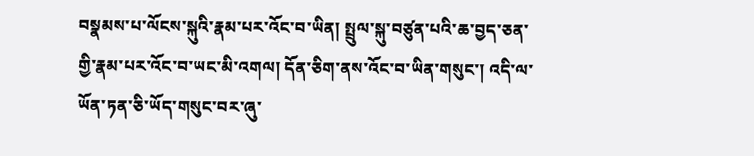བསྣམས་པ་ལོངས་སྐུའི་རྣམ་པར་འོང་བ་ཡིན། སྤྲུལ་སྐུ་བཙུན་པའི་ཆ་བྱད་ཅན་གྱི་རྣམ་པར་འོང་བ་ཡང་མི་འགལ། དོན་ཅིག་ནས་འོང་བ་ཡིན་གསུང་། འདི་ལ་ཡོན་ཏན་ཅི་ཡོད་གསུང་བར་ཞུ་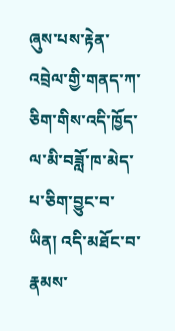ཞུས་པས་རྟེན་འབྲེལ་གྱི་གནད་ཀ་ཅིག་གིས་འདི་ཁྱོད་ལ་མི་བཟློ་ཁ་མེད་པ་ཅིག་བྱུང་བ་ཡིན། འདི་མཐོང་བ་རྣམས་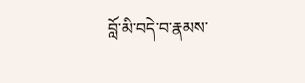བློ་མི་བདེ་བ་རྣམས་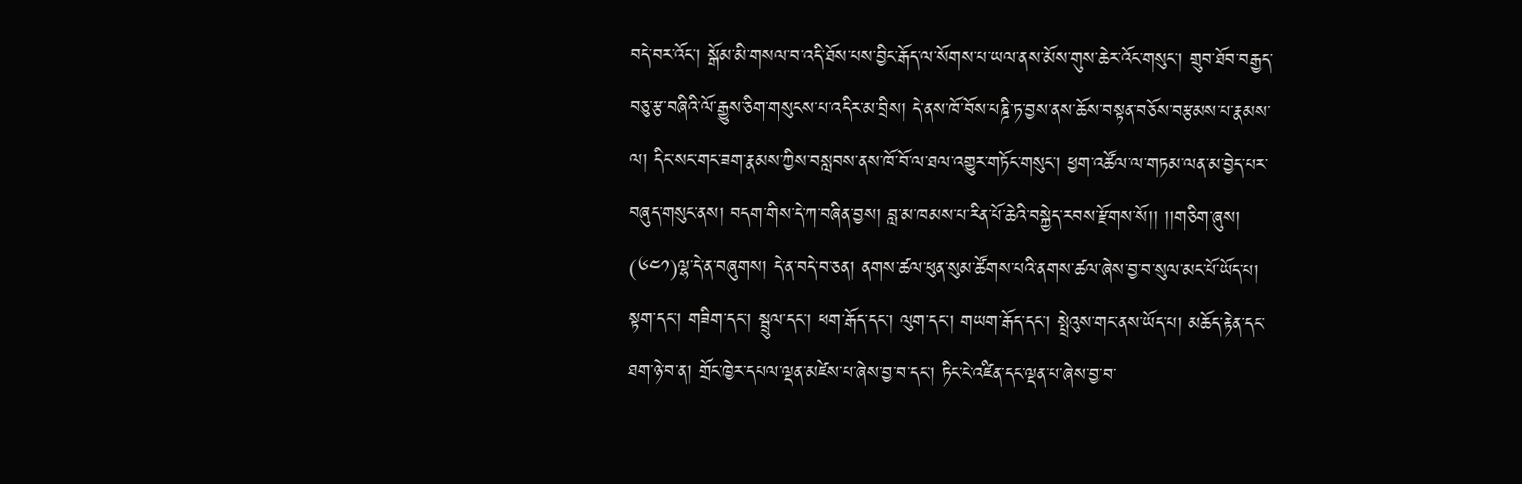བདེ་བར་འོང་། སྒོམ་མི་གསལ་བ་འདི་ཐོས་པས་བྱིང་རྒོད་ལ་སོགས་པ་ཡལ་ནས་མོས་གུས་ཆེར་འོང་གསུང་། གྲུབ་ཐོབ་བརྒྱད་བཅུ་རྩ་བཞིའི་ལོ་རྒྱུས་ཅིག་གསུངས་པ་འདིར་མ་བྲིས། དེ་ནས་ཁོ་བོས་པཎྜི་ཏ་བྱས་ནས་ཆོས་བསྟན་བཅོས་བརྩམས་པ་རྣམས་ལ། དིང་སང་གང་ཟག་རྣམས་ཀྱིས་བསླབས་ནས་ཁོ་བོ་ལ་ཐལ་འགྱུར་གཏོང་གསུང་། ཕྱག་འཚོལ་ལ་གཏམ་ལན་མ་བྱེད་པར་བཞུད་གསུང་ནས། བདག་གིས་དེ་ཀ་བཞིན་བྱས། བླ་མ་ཁམས་པ་རིན་པོ་ཆེའི་བསྐྱེད་རབས་རྫོགས་སོ།། །།གཅིག་ཞུས།
(༦༤༡)ལྷ་དེ་ན་བཞུགས། དེ་ན་བདེ་བ་ཅན། ནགས་ཚལ་ཕུན་སུམ་ཚོགས་པའི་ནགས་ཚལ་ཞེས་བྱ་བ་སུལ་མང་པོ་ཡོད་པ། སྟག་དང་། གཟིག་དང་། སྦྲུལ་དང་། ཕག་རྒོད་དང་། ལུག་དང་། གཡག་རྒོད་དང་། སྤྲེའུས་གང་ནས་ཡོད་པ། མཆོད་རྟེན་དང་ཐག་ཉེ་བ་ན། གྲོང་ཁྱེར་དཔལ་ལྡན་མཛེས་པ་ཞེས་བྱ་བ་དང་། ཏིང་ངེ་འཛིན་དང་ལྡན་པ་ཞེས་བྱ་བ་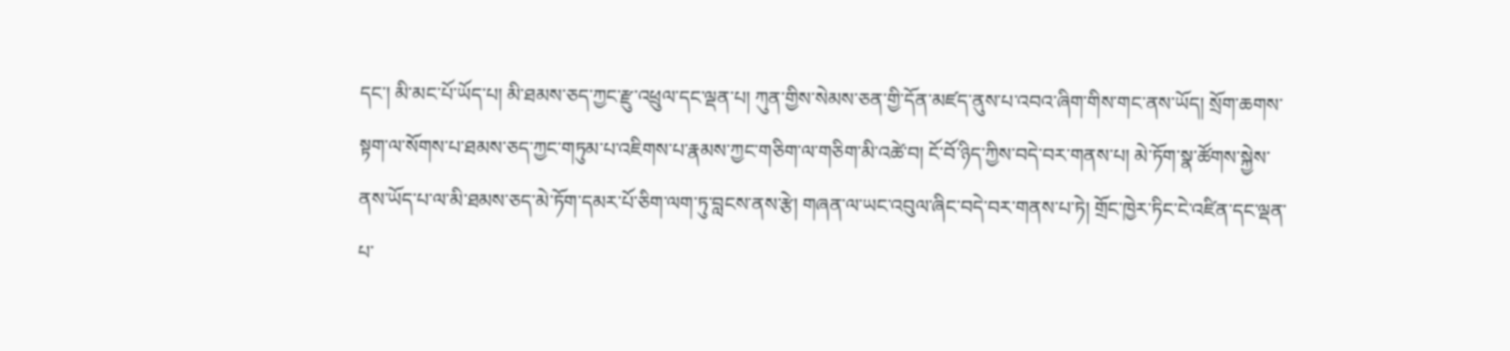དང་། མི་མང་པོ་ཡོད་པ། མི་ཐམས་ཅད་ཀྱང་རྫུ་འཕྲུལ་དང་ལྡན་པ། ཀུན་གྱིས་སེམས་ཅན་གྱི་དོན་མཛད་ནུས་པ་འབའ་ཞིག་གིས་གང་ནས་ཡོད། སྲོག་ཆགས་སྟག་ལ་སོགས་པ་ཐམས་ཅད་ཀྱང་གཏུམ་པ་འཇིགས་པ་རྣམས་ཀྱང་གཅིག་ལ་གཅིག་མི་འཚེ་བ། ངོ་བོ་ཉིད་ཀྱིས་བདེ་བར་གནས་པ། མེ་ཏོག་སྣ་ཚོགས་སྐྱེས་ནས་ཡོད་པ་ལ་མི་ཐམས་ཅད་མེ་ཏོག་དམར་པོ་ཅིག་ལག་ཏུ་བླངས་ནས་རྩེ། གཞན་ལ་ཡང་འབུལ་ཞིང་བདེ་བར་གནས་པ་ཏེ། གྲོང་ཁྱེར་ཏིང་ངེ་འཛིན་དང་ལྡན་པ་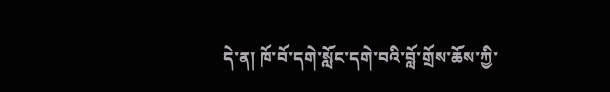དེ་ན། ཁོ་བོ་དགེ་སློང་དགེ་བའི་བློ་གྲོས་ཆོས་ཀྱི་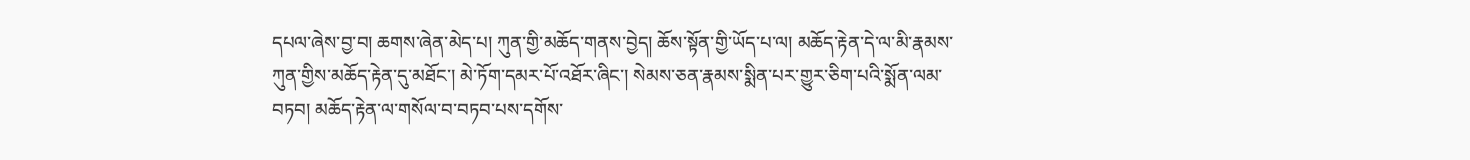དཔལ་ཞེས་བྱ་བ། ཆགས་ཞེན་མེད་པ། ཀུན་གྱི་མཆོད་གནས་བྱེད། ཆོས་སྟོན་གྱི་ཡོད་པ་ལ། མཆོད་རྟེན་དེ་ལ་མི་རྣམས་ཀུན་གྱིས་མཆོད་རྟེན་དུ་མཐོང་། མེ་ཏོག་དམར་པོ་འཐོར་ཞིང་། སེམས་ཅན་རྣམས་སྨིན་པར་གྱུར་ཅིག་པའི་སྨོན་ལམ་བཏབ། མཆོད་རྟེན་ལ་གསོལ་བ་བཏབ་པས་དགོས་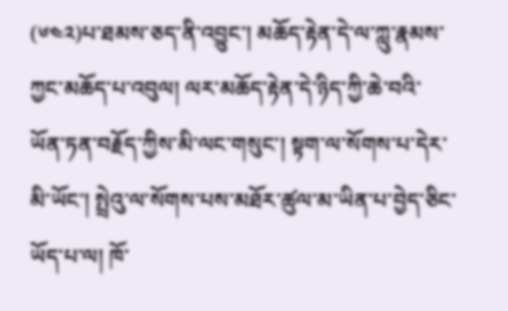(༦༤༢)པ་ཐམས་ཅད་ནི་འབྱུང་། མཆོད་རྟེན་དེ་ལ་ཀླུ་རྣམས་ཀྱང་མཆོད་པ་འབུལ། ལར་མཆོད་རྟེན་དེ་ཉིད་ཀྱི་ཆེ་བའི་ཡོན་ཏན་བརྗོད་ཀྱིས་མི་ལང་གསུང་། སྟག་ལ་སོགས་པ་དེར་མི་ཡོང་། སྤྲེའུ་ལ་སོགས་པས་མཐོར་ཚུལ་མ་ཡིན་པ་བྱེད་ཅིང་ཡོད་པ་ལ། ཁོ་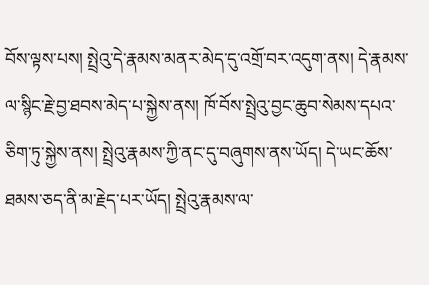བོས་ལྟས་པས། སྤྲེའུ་དེ་རྣམས་མནར་མེད་དུ་འགྲོ་བར་འདུག་ནས། དེ་རྣམས་ལ་སྙིང་རྗེ་བྱ་ཐབས་མེད་པ་སྐྱེས་ནས། ཁོ་བོས་སྤྲེའུ་བྱང་ཆུབ་སེམས་དཔའ་ཅིག་ཏུ་སྐྱེས་ནས། སྤྲེའུ་རྣམས་ཀྱི་ནང་དུ་བཞུགས་ནས་ཡོད། དེ་ཡང་ཆོས་ཐམས་ཅད་ནི་མ་རྗེད་པར་ཡོད། སྤྲེའུ་རྣམས་ལ་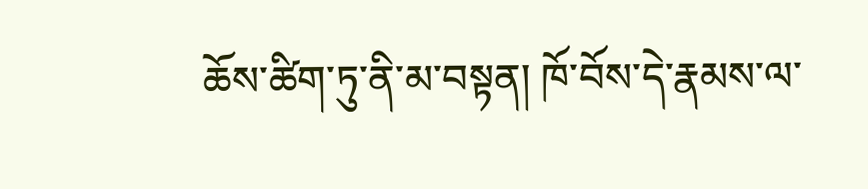ཆོས་ཚིག་ཏུ་ནི་མ་བསྟན། ཁོ་བོས་དེ་རྣམས་ལ་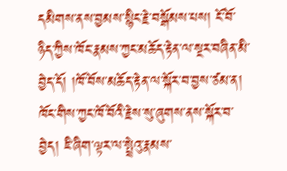དམིགས་ནས་བྱམས་སྙིང་རྗེ་བསྒོམས་པས། ངོ་བོ་ཉིད་ཀྱིས་ཁོང་རྣམས་ཀྱང་མཆོད་རྟེན་ལ་སྔར་བཞིན་མི་བྱེད་དོ། །ཁོ་བོས་མཆོད་རྟེན་ལ་སྐོར་བ་བྱས་ཙམ་ན། ཁོང་གིས་ཀྱང་ཁོ་བོའི་རྗེས་སུ་ཞུགས་ནས་སྐོར་བ་བྱེད། ཇི་ཞིག་ལྟར་ལ་སྤྲེའུ་རྣམས་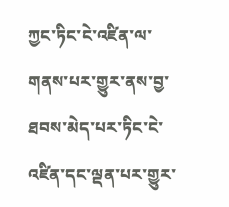ཀྱང་ཏིང་ངེ་འཛིན་ལ་གནས་པར་གྱུར་ནས་བྱ་ཐབས་མེད་པར་ཏིང་ངེ་འཛིན་དང་ལྡན་པར་གྱུར་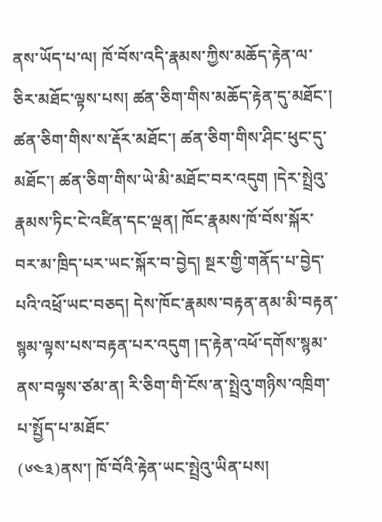ནས་ཡོད་པ་ལ། ཁོ་བོས་འདི་རྣམས་ཀྱིས་མཆོད་རྟེན་ལ་ཅིར་མཐོང་ལྟས་པས། ཚན་ཅིག་གིས་མཆོད་རྟེན་དུ་མཐོང་། ཚན་ཅིག་གིས་ས་རྡོར་མཐོང་། ཚན་ཅིག་གིས་ཤིང་ཕུང་དུ་མཐོང་། ཚན་ཅིག་གིས་ཡེ་མི་མཐོང་བར་འདུག །དེར་སྤྲེའུ་རྣམས་ཏིང་ངེ་འཛིན་དང་ལྡན། ཁོང་རྣམས་ཁོ་བོས་སྐོར་བར་མ་ཁྲིད་པར་ཡང་སྐོར་བ་བྱེད། སྔར་གྱི་གནོད་པ་བྱེད་པའི་འཕྲོ་ཡང་བཅད། དེས་ཁོང་རྣམས་བརྟན་ནམ་མི་བརྟན་སྙམ་ལྟས་པས་བརྟན་པར་འདུག །ད་རྟེན་འཕོ་དགོས་སྙམ་ནས་བལྟས་ཙམ་ན། རི་ཅིག་གི་ངོས་ན་སྤྲེའུ་གཉིས་འཁྲིག་པ་སྤྱོད་པ་མཐོང་
(༦༤༣)ནས་། ཁོ་བོའི་རྟེན་ཡང་སྤྲེའུ་ཡིན་པས།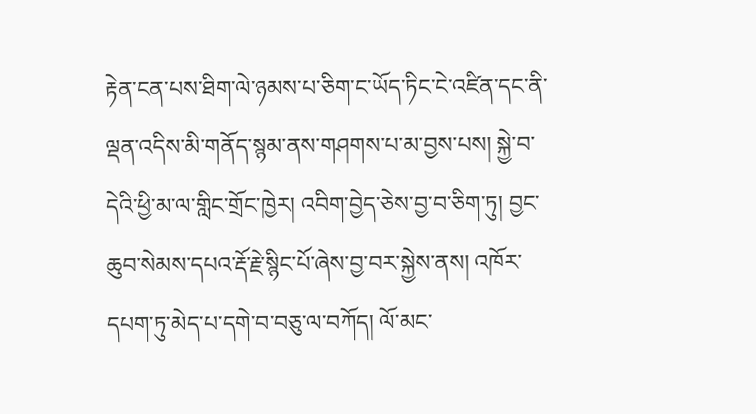རྟེན་ངན་པས་ཐིག་ལེ་ཉམས་པ་ཅིག་ང་ཡོད་ཏིང་ངེ་འཛིན་དང་ནི་ལྡན་འདིས་མི་གནོད་སྙམ་ནས་གཤགས་པ་མ་བྱས་པས། སྐྱེ་བ་དེའི་ཕྱི་མ་ལ་གླིང་གྲོང་ཁྱེར། འབིག་བྱེད་ཅེས་བྱ་བ་ཅིག་ཏུ། བྱང་ཆུབ་སེམས་དཔའ་རྡོ་རྗེ་སྙིང་པོ་ཞེས་བྱ་བར་སྐྱེས་ནས། འཁོར་དཔག་ཏུ་མེད་པ་དགེ་བ་བཅུ་ལ་བཀོད། ལོ་མང་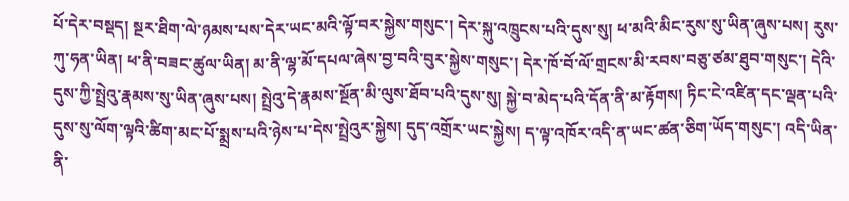པོ་དེར་བསྡད། སྔར་ཐིག་ལེ་ཉམས་པས་དེར་ཡང་མའི་ལྟོ་བར་སྐྱེས་གསུང་། དེར་སྐུ་འཁྲུངས་པའི་དུས་སུ། ཕ་མའི་མིང་རུས་སུ་ཡིན་ཞུས་པས། རུས་ཀུ་ཧན་ཡིན། ཕ་ནི་བཟང་ཚུལ་ཡིན། མ་ནི་ལྷ་མོ་དཔལ་ཞེས་བྱ་བའི་བུར་སྐྱེས་གསུང་། དེར་ཁོ་བོ་ལོ་གྲངས་མི་རབས་བཅུ་ཙམ་ཐུབ་གསུང་། དེའི་དུས་ཀྱི་སྤྲེའུ་རྣམས་སུ་ཡིན་ཞུས་པས། སྤྲེའུ་དེ་རྣམས་སྔོན་མི་ལུས་ཐོབ་པའི་དུས་སུ། སྐྱེ་བ་མེད་པའི་དོན་ནི་མ་རྟོགས། ཏིང་ངེ་འཛིན་དང་ལྡན་པའི་དུས་སུ་ལོག་ལྟའི་ཚིག་མང་པོ་སྨྲས་པའི་ཉེས་པ་དེས་སྤྲེའུར་སྐྱེས། དུད་འགྲོར་ཡང་སྐྱེས། ད་ལྟ་འཁོར་འདི་ན་ཡང་ཚན་ཅིག་ཡོད་གསུང་། འདི་ཡིན་ནི་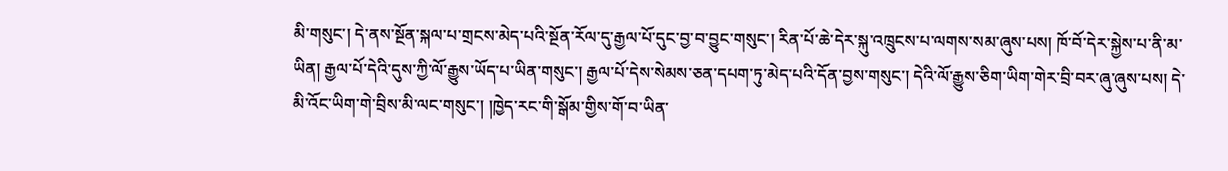མི་གསུང་། དེ་ནས་སྔོན་སྐལ་པ་གྲངས་མེད་པའི་སྔོན་རོལ་དུ་རྒྱལ་པོ་དུང་བྱ་བ་བྱུང་གསུང་། རིན་པོ་ཆེ་དེར་སྐུ་འཁྲུངས་པ་ལགས་སམ་ཞུས་པས། ཁོ་བོ་དེར་སྐྱེས་པ་ནི་མ་ཡིན། རྒྱལ་པོ་དེའི་དུས་ཀྱི་ལོ་རྒྱུས་ཡོད་པ་ཡིན་གསུང་། རྒྱལ་པོ་དེས་སེམས་ཅན་དཔག་ཏུ་མེད་པའི་དོན་བྱས་གསུང་། དེའི་ལོ་རྒྱུས་ཅིག་ཡིག་གེར་བྲི་བར་ཞུ་ཞུས་པས། དེ་མི་འོང་ཡིག་གེ་བྲིས་མི་ལང་གསུང་། །ཁྱེད་རང་གི་སྒོམ་གྱིས་གོ་བ་ཡིན་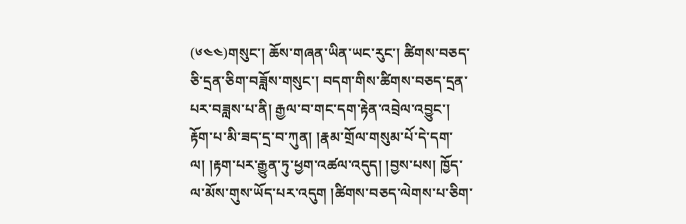(༦༤༤)གསུང་། ཆོས་གཞན་ཡིན་ཡང་རུང་། ཚིགས་བཅད་ཅི་དྲན་ཅིག་བཟློས་གསུང་། བདག་གིས་ཚིགས་བཅད་དྲན་པར་བཟླས་པ་ནི། རྒྱལ་བ་གང་དག་རྟེན་འབྲེལ་འབྱུང་། རྟོག་པ་མི་ཟད་དྲ་བ་ཀུན། །རྣམ་གྲོལ་གསུམ་པོ་དེ་དག་ལ། །རྟག་པར་རྒྱུན་ཏུ་ཕྱག་འཚལ་འདུད། །བྱས་པས། ཁྱོད་ལ་མོས་གུས་ཡོད་པར་འདུག །ཚིགས་བཅད་ལེགས་པ་ཅིག་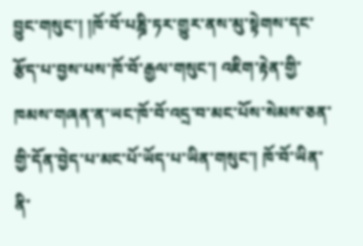བྱུང་གསུང་། །ཁོ་བོ་པཎྜི་ཏར་གྱུར་ནས་མུ་སྟེགས་དང་རྩོད་པ་བྱས་པས་ཁོ་བོ་རྒྱལ་གསུང་། འཇིག་རྟེན་གྱི་ཁམས་གཞན་ན་ཡང་ཁོ་བོ་འདྲ་བ་མང་པོས་སེམས་ཅན་གྱི་དོན་བྱེད་པ་མང་པོ་ཡོད་པ་ཡིན་གསུང་། ཁོ་བོ་ཡིན་ནི་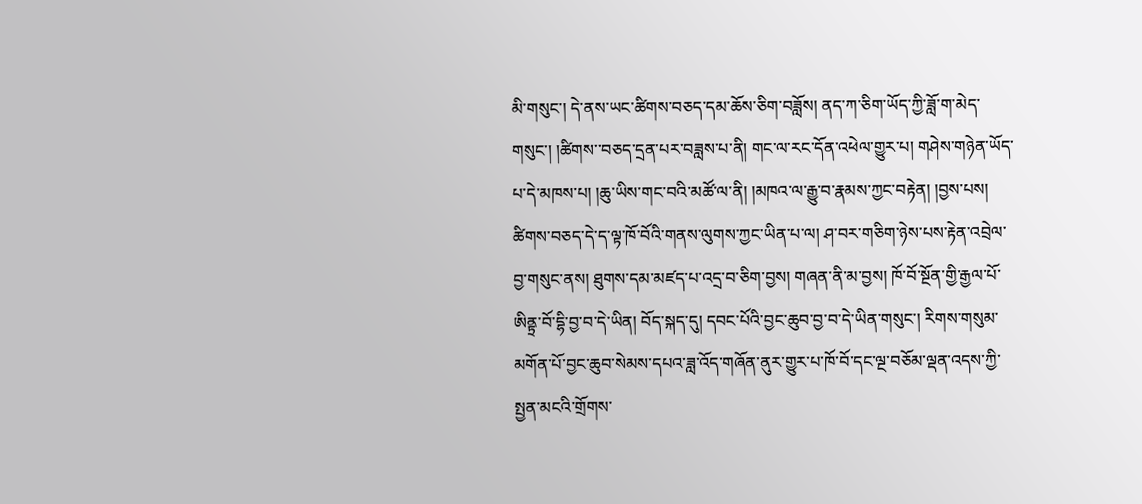མི་གསུང་། དེ་ནས་ཡང་ཚིགས་བཅད་དམ་ཆོས་ཅིག་བཟློས། ནད་ཀ་ཅིག་ཡོད་ཀྱི་ཟློ་ག་མེད་གསུང་། །ཚིགས་་བཅད་དྲན་པར་བཟླས་པ་ནི། གང་ལ་རང་དོན་འཕེལ་གྱུར་པ། གཤེས་གཉེན་ཡོད་པ་དེ་མཁས་པ། །ཆུ་ཡིས་གང་བའི་མཚོ་ལ་ནི། །མཁའ་ལ་རྒྱུ་བ་རྣམས་ཀྱང་བརྟེན། །བྱས་པས། ཚིགས་བཅད་དེ་ད་ལྟ་ཁོ་བོའི་གནས་ལུགས་ཀྱང་ཡིན་པ་ལ། ཤ་བར་གཅིག་ཉེས་པས་རྟེན་འབྲེལ་བྱ་གསུང་ནས། ཐུགས་དམ་མཛད་པ་འདྲ་བ་ཅིག་བྱས། གཞན་ནི་མ་བྱས། ཁོ་བོ་སྔོན་གྱི་རྒྱལ་པོ་ཨིནྟྲ་བོ་དྷི་བྱ་བ་དེ་ཡིན། བོད་སྐད་དུ། དབང་པོའི་བྱང་ཆུབ་བྱ་བ་དེ་ཡིན་གསུང་། རིགས་གསུམ་མགོན་པོ་བྱང་ཆུབ་སེམས་དཔའ་ཟླ་འོད་གཞོན་ནུར་གྱུར་པ་ཁོ་བོ་དང་ལྔ་བཅོམ་ལྡན་འདས་ཀྱི་སྤྱན་མངའི་གྲོགས་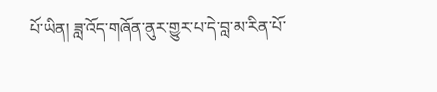པོ་ཡིན། ཟླ་འོད་གཞོན་ནུར་གྱུར་པ་དེ་བླ་མ་རིན་པོ་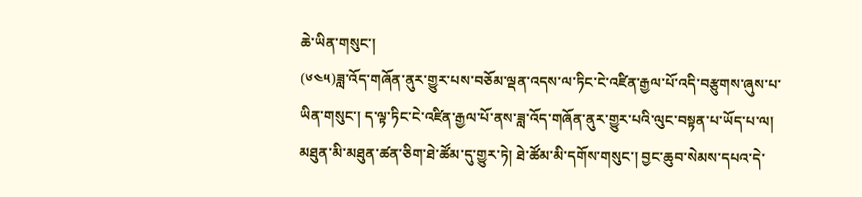ཆེ་ཡིན་གསུང་།
(༦༤༥)ཟླ་འོད་གཞོན་ནུར་གྱུར་པས་བཅོམ་ལྡན་འདས་ལ་ཏིང་ངེ་འཛིན་རྒྱལ་པོ་འདི་བརྩུགས་ཞུས་པ་ཡིན་གསུང་། ད་ལྟ་ཏིང་ངེ་འཛིན་རྒྱལ་པོ་ནས་ཟླ་འོད་གཞོན་ནུར་གྱུར་པའི་ལུང་བསྟན་པ་ཡོད་པ་ལ། མཐུན་མི་མཐུན་ཚན་ཅིག་ཐེ་ཚོམ་དུ་གྱུར་ཏེ། ཐེ་ཚོམ་མི་དགོས་གསུང་། བྱང་ཆུབ་སེམས་དཔའ་དེ་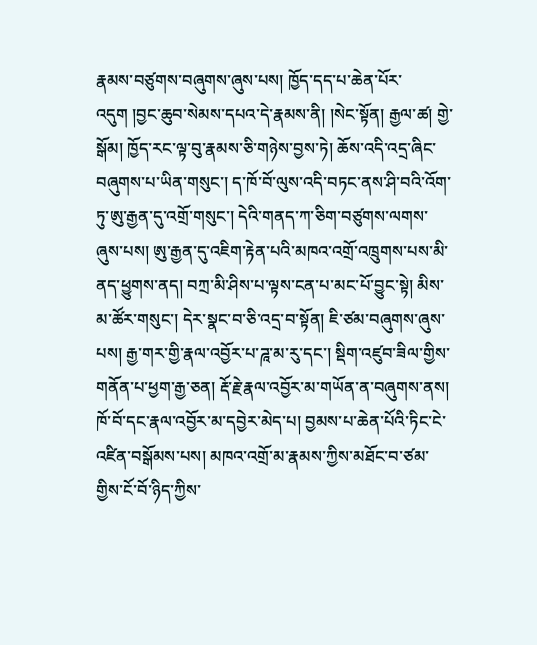རྣམས་བཙུགས་བཞུགས་ཞུས་པས། ཁྱོད་དད་པ་ཆེན་པོར་འདུག །བྱང་ཆུབ་སེམས་དཔའ་དེ་རྣམས་ནི། །སེང་སྟོན། རྒྱལ་ཚ། གྱེ་སྒོམ། ཁྱོད་རང་ལྟ་བུ་རྣམས་ཅི་གཉེས་བྱས་ཏེ། ཆོས་འདི་འདྲ་ཞིང་བཞུགས་པ་ཡིན་གསུང་། ད་ཁོ་བོ་ལུས་འདི་བཏང་ནས་ཤི་བའི་འོག་ཏུ་ཨུ་རྒྱན་དུ་འགྲོ་གསུང་། དེའི་གནད་ཀ་ཅིག་བཙུགས་ལགས་ཞུས་པས། ཨུ་རྒྱན་དུ་འཇིག་རྟེན་པའི་མཁའ་འགྲོ་འཁྲུགས་པས་མི་ནད་ཕྱུགས་ནད། བཀྲ་མི་ཤིས་པ་ལྟས་ངན་པ་མང་པོ་བྱུང་སྟེ། མིས་མ་ཚོར་གསུང་། དེར་སྣང་བ་ཅི་འདྲ་བ་སྟོན། ཇི་ཙམ་བཞུགས་ཞུས་པས། རྒྱ་གར་གྱི་རྣལ་འབྱོར་པ་ཌཱ་མ་རུ་དང་། སྡིག་འཛུབ་ཟིལ་གྱིས་གནོན་པ་ཕྱག་རྒྱ་ཅན། རྡོ་རྗེ་རྣལ་འབྱོར་མ་གཡོན་ན་བཞུགས་ནས། ཁོ་བོ་དང་རྣལ་འབྱོར་མ་དབྱེར་མེད་པ། བྱམས་པ་ཆེན་པོའི་ཏིང་ངེ་འཛིན་བསྒོམས་པས། མཁའ་འགྲོ་མ་རྣམས་ཀྱིས་མཐོང་བ་ཙམ་གྱིས་ངོ་བོ་ཉིད་ཀྱིས་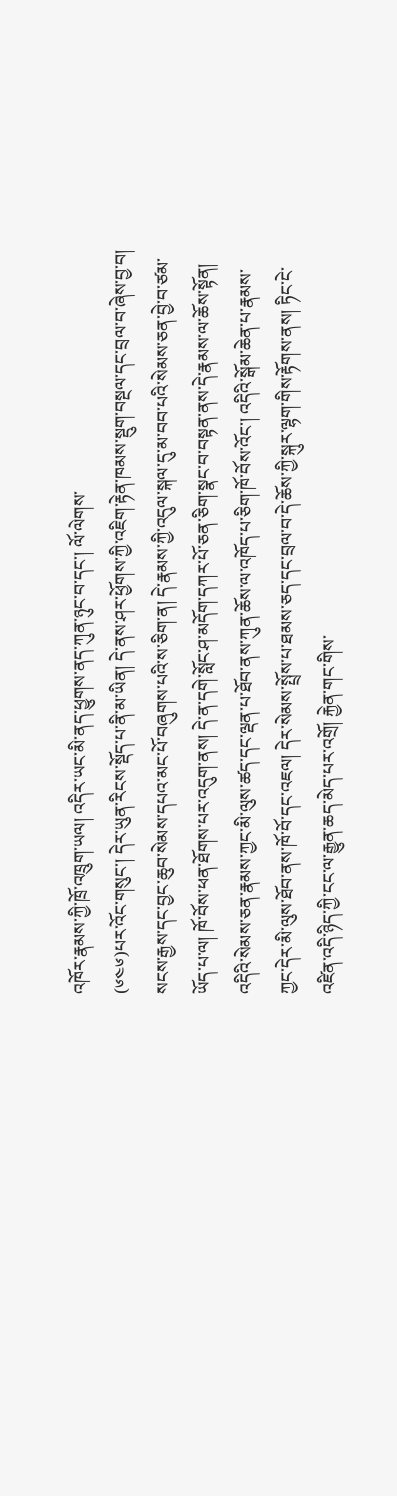འཁོར་རྣམས་ཀྱི་ཁྲོ་འཁྲུག་ཡལ། འདིར་ཡང་མི་ནད་ཕྱུགས་ནད་ཀུན་ཉུང་བ་དང་། ལོ་ལེགས་
(༦༤༦)པར་འོང་གསུང་། དེར་ཡུན་རིངས་སྡོད་པ་ནི་མ་ཡིན། དེ་ནས་ཤར་ཕྱོགས་ཀྱི་འཇིག་རྟེན་ཁམས་སྡུག་བསྔལ་དང་བྲལ་བ་ཞེས་བྱ་བ། སངས་རྒྱས་དང་བྱང་ཆུབ་སེམས་དཔའ་མང་པོ་བཞུགས་པའི་ས་ཅིག་ན། དེ་རྣམས་ཀྱི་འདུལ་སྐལ་དུ་མ་བབ་པའི་སེམས་ཅན་བྱེ་བ་ཙམ་ཡོད་པ་ལ། ཁོ་བོས་ཕན་ཐོགས་པར་འདུག་ནས། དེ་ན་དགེ་སློང་ཤ་མདོག་དཀར་པོ་ཅན་ཅིག་སྣང་བ་བསྟན་ནས་དེ་རྣམས་ལ་ཆོས་སྟོན། འདིའི་སེམས་ཅན་རྣམས་ཀྱང་མི་ལུས་ཚད་དང་ལྡན་པ་ཐོབ་ནས་ཀུན་ཆོས་ལ་འཁོད་པ་ཅིག་ཁོ་བོས་འོང་། འདིའི་སྒོམ་ཆེན་པ་རྣམས་ཀྱང་དེར་མི་ལུས་ཐོབ་ནས་ཁོ་བོ་དང་འཇལ། དེར་སེམས་སྤྲོས་པ་ཐམས་ཅད་དང་བྲལ་བ་དེ་ཆོས་ཀྱི་སྐུར་ལྷག་གིས་རྟོགས་ནས། ཏིང་ངེ་འཛིན་འདི་ཉིད་ཀྱི་ངང་ལ་རྒྱུན་ཆད་མེད་པར་འགྲོ། རྐྱེན་གང་གིས་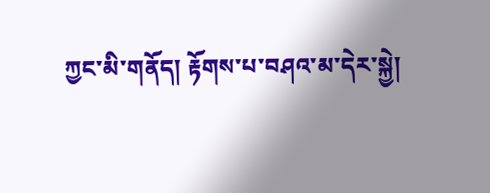ཀྱང་མི་གནོད། རྟོགས་པ་བཤའ་མ་དེར་སྐྱེ།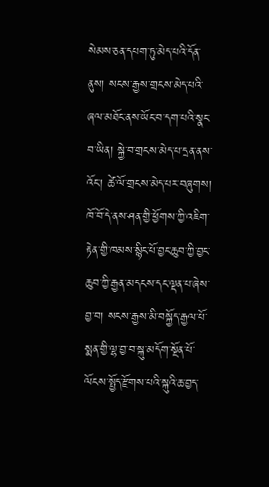སེམས་ཅན་དཔག་ཏུ་མེད་པའི་དོན་ནུས། སངས་རྒྱས་གྲངས་མེད་པའི་ཞལ་མཐོང་ནས་ཡོང་བ་དག་པའི་སྣང་བ་ཡིན། སྐྱེ་བ་གྲངས་མེད་པ་དྲན་ནས་འོང་། ཚེ་ལོ་གྲངས་མེད་པར་བཞུགས། ཁོ་བོ་དེ་ནས་ཤན་གྱི་ཕྱོགས་ཀྱི་འཇིག་རྟེན་གྱི་ཁམས་སྙིང་པོ་བྱང་ཆུབ་ཀྱི་བྱང་ཆུབ་ཀྱི་རྒྱན་མདངས་དང་ལྡན་པ་ཞེས་བྱ་བ། སངས་རྒྱས་མི་བསྐྱོད་རྒྱལ་པོ་སྨན་གྱི་ལྷ་བྱ་བ་སྐུ་མདོག་སྔོན་པོ་ལོངས་སྤྱོད་རྫོགས་པའི་སྐུའི་ཆ་བྱད་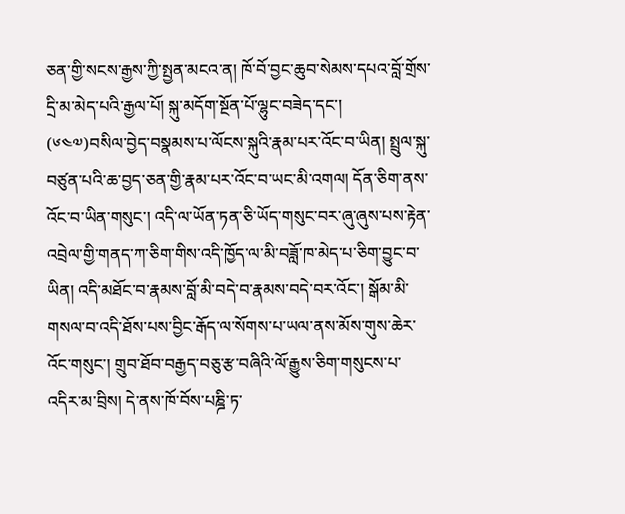ཅན་གྱི་སངས་རྒྱས་ཀྱི་སྤྱན་མངའ་ན། ཁོ་བོ་བྱང་ཆུབ་སེམས་དཔའ་བློ་གྲོས་དྲི་མ་མེད་པའི་རྒྱལ་པོ། སྐུ་མདོག་སྔོན་པོ་ལྷུང་བཟེད་དང་།
(༦༤༧)བསིལ་བྱེད་བསྣམས་པ་ལོངས་སྐུའི་རྣམ་པར་འོང་བ་ཡིན། སྤྲུལ་སྐུ་བཙུན་པའི་ཆ་བྱད་ཅན་གྱི་རྣམ་པར་འོང་བ་ཡང་མི་འགལ། དོན་ཅིག་ནས་འོང་བ་ཡིན་གསུང་། འདི་ལ་ཡོན་ཏན་ཅི་ཡོད་གསུང་བར་ཞུ་ཞུས་པས་རྟེན་འབྲེལ་གྱི་གནད་ཀ་ཅིག་གིས་འདི་ཁྱོད་ལ་མི་བཟློ་ཁ་མེད་པ་ཅིག་བྱུང་བ་ཡིན། འདི་མཐོང་བ་རྣམས་བློ་མི་བདེ་བ་རྣམས་བདེ་བར་འོང་། སྒོམ་མི་གསལ་བ་འདི་ཐོས་པས་བྱིང་རྒོད་ལ་སོགས་པ་ཡལ་ནས་མོས་གུས་ཆེར་འོང་གསུང་། གྲུབ་ཐོབ་བརྒྱད་བཅུ་རྩ་བཞིའི་ལོ་རྒྱུས་ཅིག་གསུངས་པ་འདིར་མ་བྲིས། དེ་ནས་ཁོ་བོས་པཎྜི་ཏ་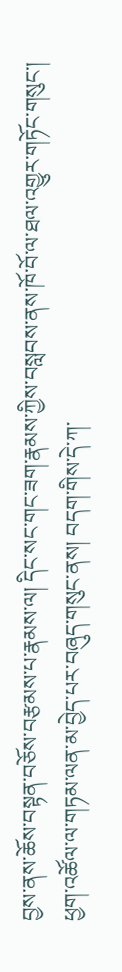བྱས་ནས་ཆོས་བསྟན་བཅོས་བརྩམས་པ་རྣམས་ལ། དིང་སང་གང་ཟག་རྣམས་ཀྱིས་བསླབས་ནས་ཁོ་བོ་ལ་ཐལ་འགྱུར་གཏོང་གསུང་། ཕྱག་འཚོལ་ལ་གཏམ་ལན་མ་བྱེད་པར་བཞུད་གསུང་ནས། བདག་གིས་དེ་ཀ་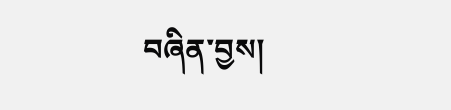བཞིན་བྱས།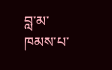བླ་མ་ཁམས་པ་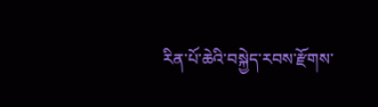རིན་པོ་ཆེའི་བསྐྱེད་རབས་རྫོགས་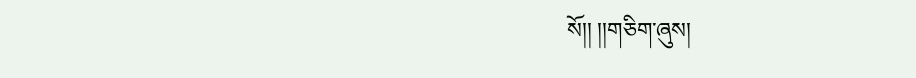སོ།། །།གཅིག་ཞུས།